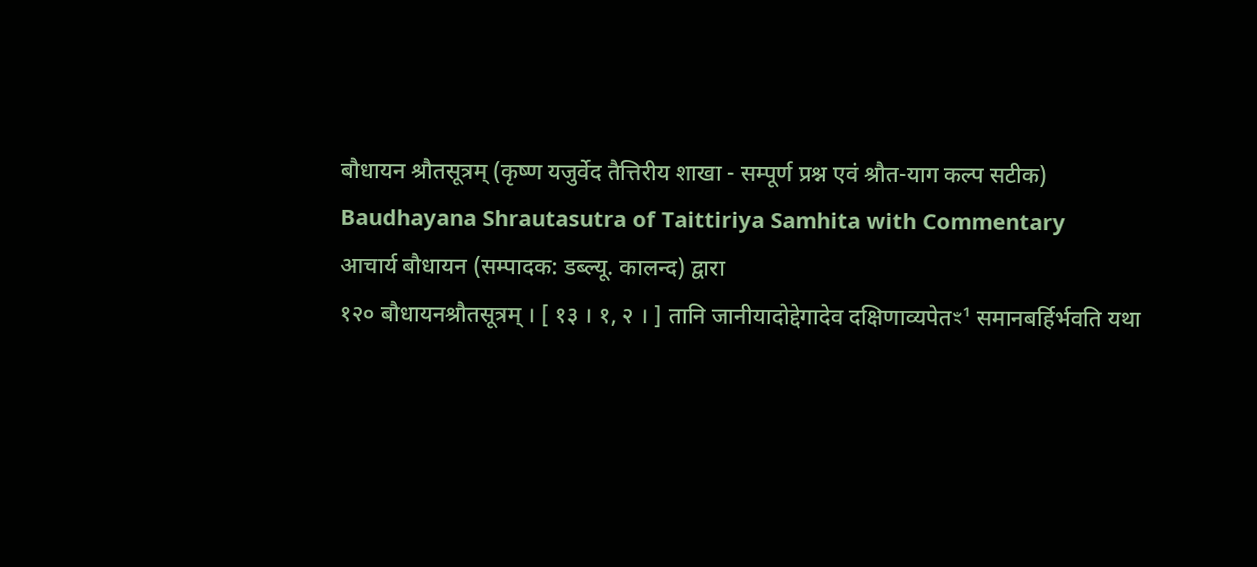बौधायन श्रौतसूत्रम् (कृष्ण यजुर्वेद तैत्तिरीय शाखा - सम्पूर्ण प्रश्न एवं श्रौत-याग कल्प सटीक)
Baudhayana Shrautasutra of Taittiriya Samhita with Commentary
आचार्य बौधायन (सम्पादक: डब्ल्यू. कालन्द) द्वारा
१२० बौधायनश्रौतसूत्रम् । [ १३ । १, २ । ] तानि जानीयादोद्देगादेव दक्षिणाव्यपेतꣳ¹ समानबर्हिर्भवति यथा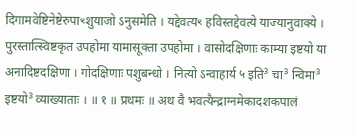दिगामवेष्टिनेष्टेरुपाꣳशुयाजो ऽनुसमेति । यद्देवत्यꣳ हविस्तद्देवत्ये याज्यानुवाक्ये । पुरस्तात्स्विष्टकृत उपहोमा यामासूक्ता उपहोमा । वासोदक्षिणाः काम्या इष्टयो या अनादिष्टदक्षिणा । गोदक्षिणाः पशुबन्धो । नित्यो ऽन्वाहार्य ५ इति³ चा³ न्विमा³ इष्टयो³ व्याख्याताः । ॥ १ ॥ प्रथमः ॥ अथ वै भवत्यैन्द्राग्नमेकादशकपालं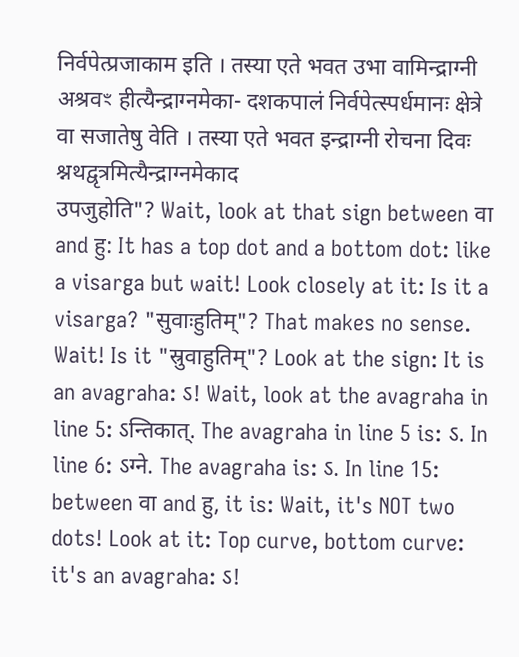निर्वपेत्प्रजाकाम इति । तस्या एते भवत उभा वामिन्द्राग्नी अश्रवꣳ हीत्यैन्द्राग्नमेका- दशकपालं निर्वपेत्स्पर्धमानः क्षेत्रे वा सजातेषु वेति । तस्या एते भवत इन्द्राग्नी रोचना दिवः श्नथद्वृत्रमित्यैन्द्राग्नमेकाद
उपजुहोति"? Wait, look at that sign between वा and हु: It has a top dot and a bottom dot: like a visarga but wait! Look closely at it: Is it a visarga? "सुवाःहुतिम्"? That makes no sense. Wait! Is it "स्रुवाहुतिम्"? Look at the sign: It is an avagraha: ऽ! Wait, look at the avagraha in line 5: ऽन्तिकात्. The avagraha in line 5 is: ऽ. In line 6: ऽग्ने. The avagraha is: ऽ. In line 15: between वा and हु, it is: Wait, it's NOT two dots! Look at it: Top curve, bottom curve: it's an avagraha: ऽ!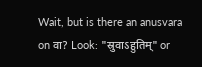Wait, but is there an anusvara on वा? Look: "स्रुवाऽहुतिम्" or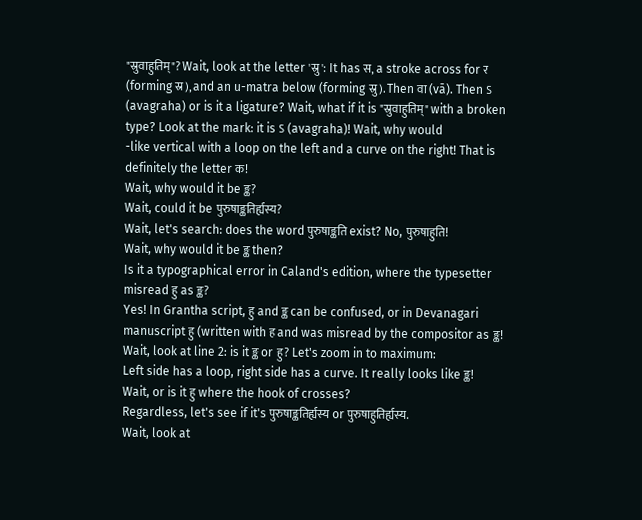"स्रुवाहुतिम्"? Wait, look at the letter 'स्रु': It has स, a stroke across for र (forming स्र), and an u-matra below (forming स्रु). Then वा (vā). Then ऽ (avagraha) or is it a ligature? Wait, what if it is "स्रुवाहुतिम्" with a broken type? Look at the mark: it is ऽ (avagraha)! Wait, why would
-like vertical with a loop on the left and a curve on the right! That is definitely the letter क!
Wait, why would it be ङ्क?
Wait, could it be पुरुषाङ्कतिर्ह्यस्य?
Wait, let's search: does the word पुरुषाङ्कति exist? No, पुरुषाहुति!
Wait, why would it be ङ्क then?
Is it a typographical error in Caland's edition, where the typesetter misread हु as ङ्क?
Yes! In Grantha script, हु and ङ्क can be confused, or in Devanagari manuscript हु (written with ह and was misread by the compositor as ङ्क!
Wait, look at line 2: is it ङ्क or हु? Let's zoom in to maximum:
Left side has a loop, right side has a curve. It really looks like ङ्क!
Wait, or is it हु where the hook of crosses?
Regardless, let's see if it's पुरुषाङ्कतिर्ह्यस्य or पुरुषाहुतिर्ह्यस्य.
Wait, look at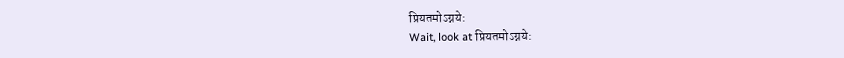प्रियतमोऽग्नये:
Wait, look at प्रियतमोऽग्नये: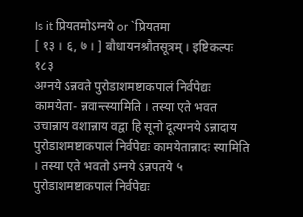Is it प्रियतमोऽग्नये or `प्रियतमा
[ १३ । ६, ७ । ] बौधायनश्रौतसूत्रम् । इष्टिकल्पः १८३
अग्नये ऽन्नवते पुरोडाशमष्टाकपालं निर्वपेद्यः कामयेता- न्नवान्त्स्यामिति । तस्या एते भवत उचान्नाय वशान्नाय वद्वा हि सूनो दूत्यग्नये ऽन्नादाय पुरोडाशमष्टाकपालं निर्वपेद्यः कामयेतान्नादः स्यामिति । तस्या एते भवतो ऽग्नये ऽन्नपतये ५ पुरोडाशमष्टाकपालं निर्वपेद्यः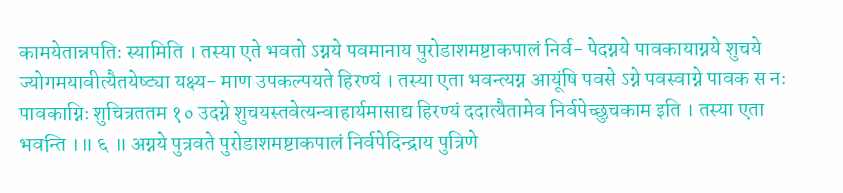कामयेतान्नपतिः स्यामिति । तस्या एते भवतो ऽग्नये पवमानाय पुरोडाशमष्टाकपालं निर्व- पेदग्नये पावकायाग्नये शुचये ज्योगमयावीत्यैतयेष्ट्या यक्ष्य- माण उपकल्पयते हिरण्यं । तस्या एता भवन्त्यग्न आयूंषि पवसे ऽग्ने पवस्वाग्ने पावक स नः पावकाग्निः शुचित्रततम १० उदग्ने शुचयस्तवेत्यन्वाहार्यमासाद्य हिरण्यं ददात्यैतामेव निर्वपेच्छुचकाम इति । तस्या एता भवन्ति ।॥ ६ ॥ अग्नये पुत्रवते पुरोडाशमष्टाकपालं निर्वपेदिन्द्राय पुत्रिणे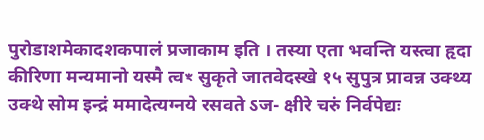पुरोडाशमेकादशकपालं प्रजाकाम इति । तस्या एता भवन्ति यस्त्वा हृदा कीरिणा मन्यमानो यस्मै त्वꣳ सुकृते जातवेदस्खे १५ सुपुत्र प्रावन्न उक्थ्य उक्थे सोम इन्द्रं ममादेत्यग्नये रसवते ऽज- क्षीरे चरुं निर्वपेद्यः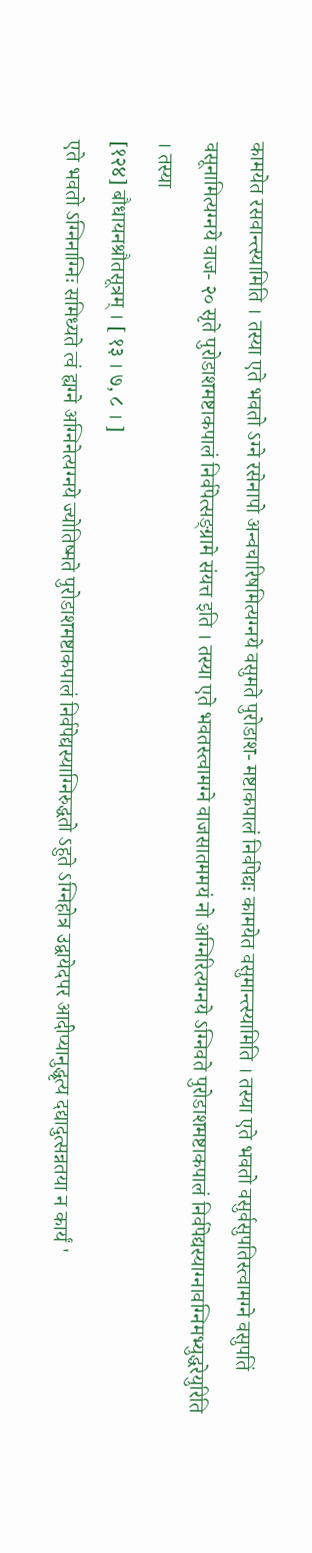कामयेत रसवान्त्स्यामिति । तस्या एते भवतो ऽग्ने रसेनापो अन्वचारिषमित्यग्नये वसुमते पुरोडाश- मष्टाकपालं निर्वपेद्यः कामयेत वसुमान्त्स्यामिति । तस्या एते भवतो वसुर्वसुपतिस्त्वामग्ने वसुपतिं वसूनामित्यग्नये वाज- २० सृते पुरोडाशमष्टाकपालं निर्वपेत्सङ्ग्रामे संयत्त इति । तस्या एते भवतस्त्वामग्ने वाजसातममयं नो अग्निरित्यग्नये ऽग्निवते पुरोडाशमष्टाकपालं निर्वपेद्यस्याग्नावग्निमभ्युद्धरेयुरिति । तस्या
[१२४] बौधायनश्रौतसूत्रम् । [ १३ । ७, ८ । ]
एते भवतो ऽग्निनाग्निः समिध्यते त्वं ह्यग्ने अग्निनेत्यग्नये ज्योतिष्मते पुरोडाशमष्टाकपालं निर्वपेद्यस्याग्निरुद्धतो ऽहुते ऽग्निहोत्र उद्वायेदपर आदीप्यानुद्धृत्य दद्यादुत्सन्नतया न कार्यं '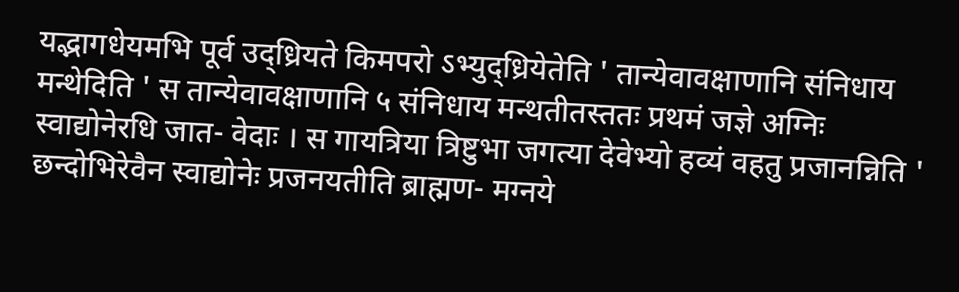यद्भागधेयमभि पूर्व उद्ध्रियते किमपरो ऽभ्युद्ध्रियेतेति ' तान्येवावक्षाणानि संनिधाय मन्थेदिति ' स तान्येवावक्षाणानि ५ संनिधाय मन्थतीतस्ततः प्रथमं जज्ञे अग्निः स्वाद्योनेरधि जात- वेदाः । स गायत्रिया त्रिष्टुभा जगत्या देवेभ्यो हव्यं वहतु प्रजानन्निति ' छन्दोभिरेवैन स्वाद्योनेः प्रजनयतीति ब्राह्मण- मग्नये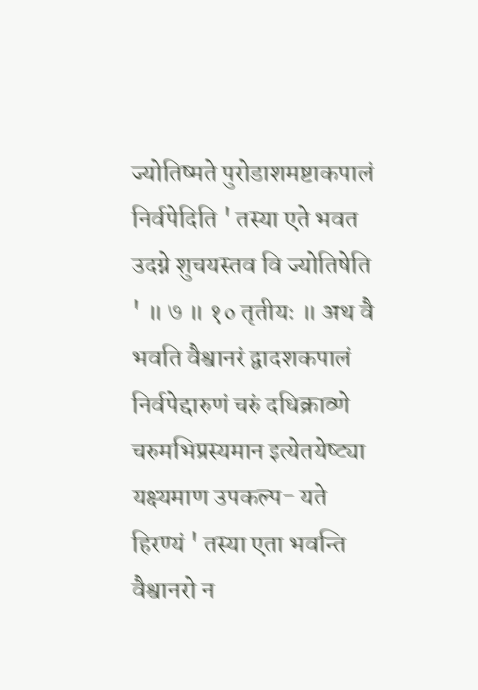ज्योतिष्मते पुरोडाशमष्टाकपालं निर्वपेदिति ' तस्या एते भवत उदग्ने शुचयस्तव वि ज्योतिषेति ' ॥ ७ ॥ १० तृतीयः ॥ अथ वै भवति वैश्वानरं द्वादशकपालं निर्वपेद्दारुणं चरुं दधिक्राव्णे चरुमभिप्रस्यमान इत्येतयेष्ट्या यक्ष्यमाण उपकल्प- यते हिरण्यं ' तस्या एता भवन्ति वैश्वानरो न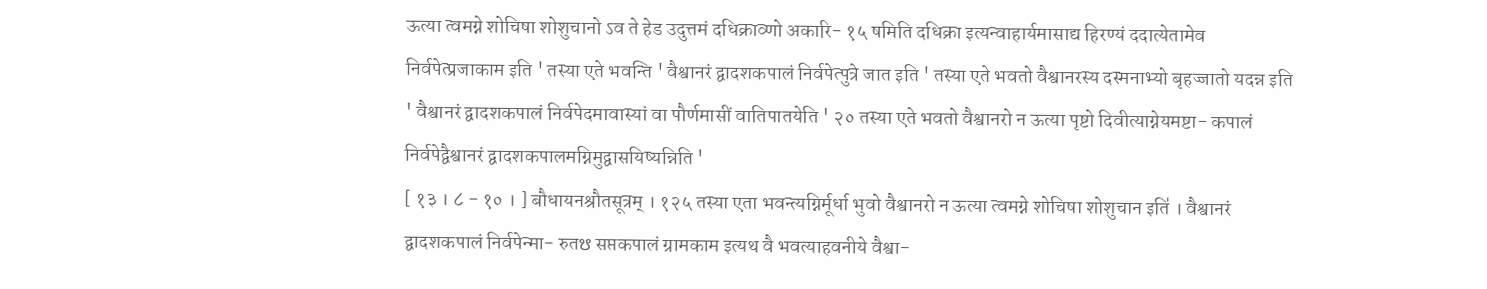ऊत्या त्वमग्ने शोचिषा शोशुचानो ऽव ते हेड उदुत्तमं दधिक्राव्णो अकारि- १५ षमिति दधिक्रा इत्यन्वाहार्यमासाद्य हिरण्यं ददात्येतामेव निर्वपेत्प्रजाकाम इति ' तस्या एते भवन्ति ' वैश्वानरं द्वादशकपालं निर्वपेत्पुत्रे जात इति ' तस्या एते भवतो वैश्वानरस्य दस्मनाभ्यो बृहज्जातो यदन्न इति ' वैश्वानरं द्वादशकपालं निर्वपेदमावास्यां वा पौर्णमासीं वातिपातयेति ' २० तस्या एते भवतो वैश्वानरो न ऊत्या पृष्टो दिवीत्याग्नेयमष्टा- कपालं निर्वपेद्वैश्वानरं द्वादशकपालमग्निमुद्वासयिष्यन्निति '
[ १३ । ८ - १० । ] बौधायनश्रौतसूत्रम् । १२५ तस्या एता भवन्त्यग्निर्मूर्धा भुवो वैश्वानरो न ऊत्या त्वमग्ने शोचिषा शोशुचान इति॑ । वैश्वानरं द्वादशकपालं निर्वपेन्मा- रुतᳪ सप्तकपालं ग्रामकाम इत्यथ वै भवत्याहवनीये वैश्वा-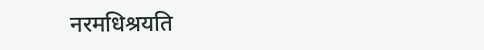नरमधिश्रयति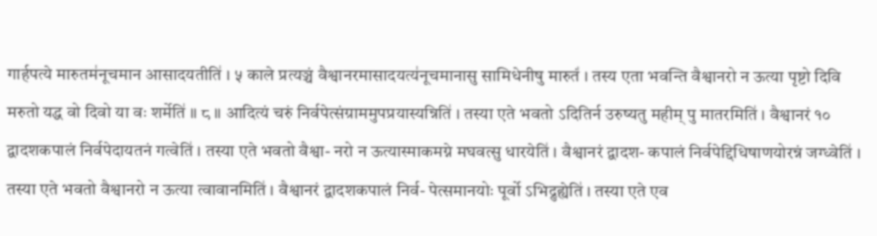गार्हपत्ये मारुतम॑नूचमान आसादयतीति॑ । ५ काले प्रत्यञ्चं वैश्वानरमासादयत्य॑नूचमानासु सामिधेनीषु मारुतं॑ । तस्य एता भवन्ति वैश्वानरो न ऊत्या पृष्टो दिवि मरुतो यद्ध वो दिवो या वः शर्मेति॑ ॥ ८ ॥ आदित्यं चरुं निर्वपेत्संग्राममुपप्रयास्यन्निति॑ । तस्या एते भवतो ऽदितिर्न उरुष्यतु महीम् पु मातरमिति॑ । वैश्वानरं १० द्वादशकपालं निर्वपेदायतनं गत्वेति॑ । तस्या एते भवतो वैश्वा- नरो न ऊत्यास्माकमग्ने मघवत्सु धारयेति॑ । वैश्वानरं द्वादश- कपालं निर्वपेद्दिधिषाणयोरन्नं जग्ध्वेति॑ । तस्या एते भवतो वैश्वानरो न ऊत्या त्वावानमिति॑ । वैश्वानरं द्वादशकपालं निर्व- पेत्समानयोः पूर्वो ऽभिद्रुह्येति॑ । तस्या एते एव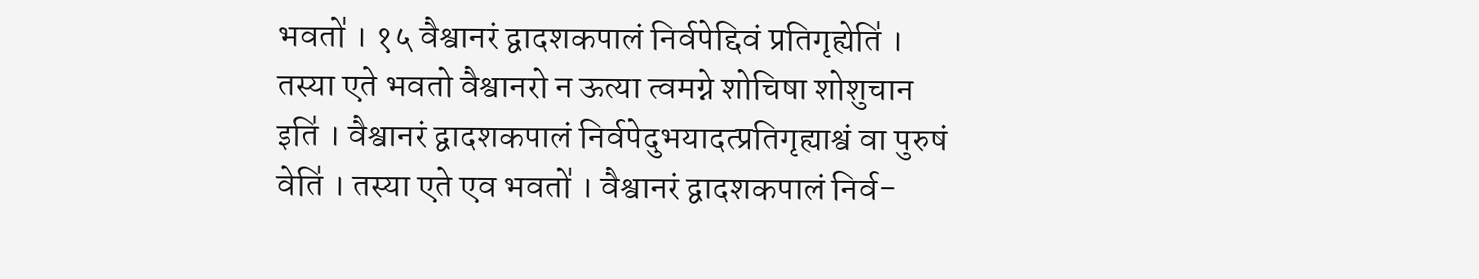भवतो॑ । १५ वैश्वानरं द्वादशकपालं निर्वपेद्दिवं प्रतिगृह्येति॑ । तस्या एते भवतो वैश्वानरो न ऊत्या त्वमग्ने शोचिषा शोशुचान इति॑ । वैश्वानरं द्वादशकपालं निर्वपेदुभयादत्प्रतिगृह्याश्वं वा पुरुषं वेति॑ । तस्या एते एव भवतो॑ । वैश्वानरं द्वादशकपालं निर्व-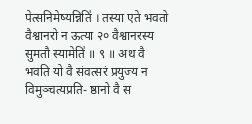पेत्सनिमेष्यन्निति॑ । तस्या एते भवतो वैश्वानरो न ऊत्या २० वैश्वानरस्य सुमतौ स्यामेति॑ ॥ ९ ॥ अथ वै भवति यो वै संवत्सरं प्रयुज्य न विमुञ्चत्यप्रति- ष्ठानो वै स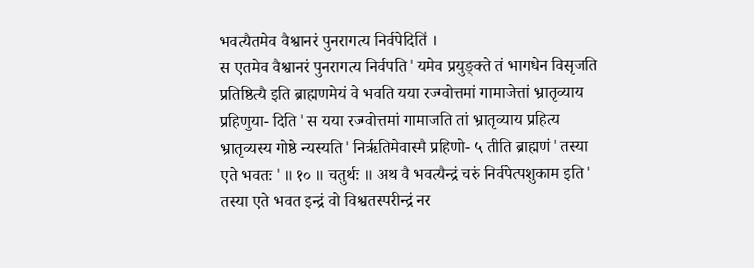भवत्यैतमेव वैश्वानरं पुनरागत्य निर्वपेदिति॑ ।
स एतमेव वैश्वानरं पुनरागत्य निर्वपति ˈ यमेव प्रयुङ्क्ते तं भागधेन विसृजति प्रतिष्ठित्यै इति ब्राह्मणमेयं वे भवति यया रज्ग्वोत्तमां गामाजेत्तां भ्रातृव्याय प्रहिणुया- दिति ˈ स यया रज्ग्वोत्तमां गामाजति तां भ्रातृव्याय प्रहित्य भ्रातृव्यस्य गोष्ठे न्यस्यति ˈ निर्ऋतिमेवास्मै प्रहिणो- ५ तीति ब्राह्मणं ˈ तस्या एते भवतः ˈ ॥ १० ॥ चतुर्थः ॥ अथ वै भवत्यैन्द्रं चरुं निर्वपेत्पशुकाम इति ˈ तस्या एते भवत इन्द्रं वो विश्वतस्परीन्द्रं नर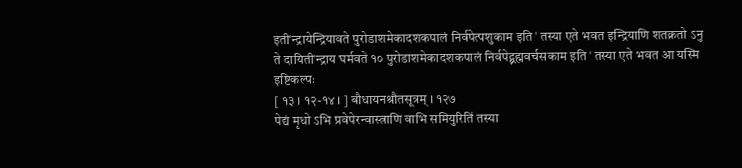इतीˈन्द्रायेन्द्रियावते पुरोडाशमेकादशकपालं निर्वपेत्पशुकाम इति ˈ तस्या एते भवत इन्द्रियाणि शतक्रतो ऽनु ते दायितीˈन्द्राय घर्मवते १० पुरोडाशमेकादशकपालं निर्वपेद्ब्रह्मवर्चसकाम इति ˈ तस्या एते भवत आ यस्मि
इष्टिकल्पः
[ १३ । १२-१४ । ] बौधायनश्रौतसूत्रम् । १२७
पेद्यं मृधो ऽभि प्रवेपेरन्वास्त्राणि वाभि समियुरिति॑ तस्या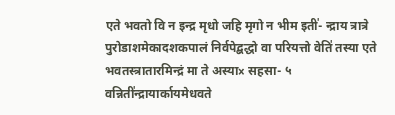एते भवतो वि न इन्द्र मृधो जहि मृगो न भीम इती॑- न्द्राय त्रात्रे पुरोडाशमेकादशकपालं निर्वपेद्बद्धो वा परियत्तो वेति॑ तस्या एते भवतस्त्रातारमिन्द्रं मा ते अस्याᳵ सहसा- ५ वन्निती॑न्द्रायार्कायमेधवते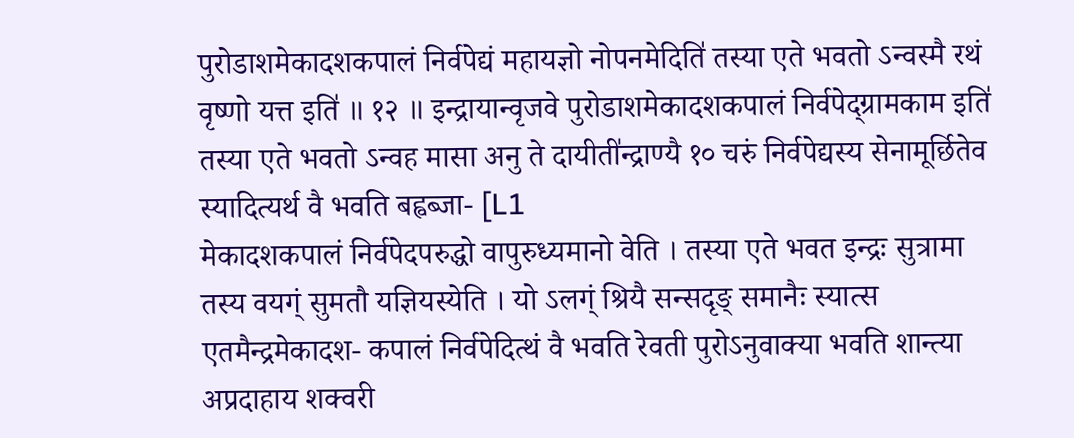पुरोडाशमेकादशकपालं निर्वपेद्यं महायज्ञो नोपनमेदिति॑ तस्या एते भवतो ऽन्वस्मै रथं वृष्णो यत्त इति॑ ॥ १२ ॥ इन्द्रायान्वृजवे पुरोडाशमेकादशकपालं निर्वपेद्ग्रामकाम इति॑ तस्या एते भवतो ऽन्वह मासा अनु ते दायीती॑न्द्राण्यै १० चरुं निर्वपेद्यस्य सेनामूर्छितेव स्यादित्यर्थ वै भवति बह्वब्जा- [L1
मेकादशकपालं निर्वपेदपरुद्धो वापुरुध्यमानो वेति । तस्या एते भवत इन्द्रः सुत्रामा तस्य वयग्ं सुमतौ यज्ञियस्येति । यो ऽलग्ं श्रियै सन्सदृङ् समानैः स्यात्स एतमैन्द्रमेकादश- कपालं निर्वपेदित्थं वै भवति रेवती पुरोऽनुवाक्या भवति शान्त्या अप्रदाहाय शक्वरी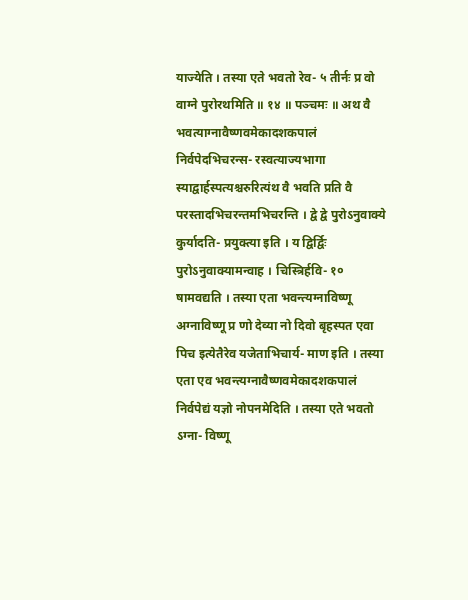याज्येति । तस्या एते भवतो रेव- ५ तीर्नः प्र वो वाग्ने पुरोरथमिति ॥ १४ ॥ पञ्चमः ॥ अथ वै भवत्याग्नावैष्णवमेकादशकपालं निर्वपेदभिचरन्स- रस्वत्याज्यभागा स्याद्वार्हस्पत्यश्चरुरित्यंथ वै भवति प्रति वै परस्तादभिचरन्तमभिचरन्ति । द्वे द्वे पुरोऽनुवाक्ये कुर्यादति- प्रयुक्त्या इति । य द्विर्द्विः पुरोऽनुवाक्यामन्वाह । चिस्त्रिर्हवि- १० षामवद्यति । तस्या एता भवन्त्यग्नाविष्णू अग्नाविष्णू प्र णो देव्या नो दिवो बृहस्पत एवा पिच इत्येतैरेव यजेताभिचार्य- माण इति । तस्या एता एव भवन्त्यग्नावैष्णवमेकादशकपालं निर्वपेद्यं यज्ञो नोपनमेदिति । तस्या एते भवतो ऽग्ना- विष्णू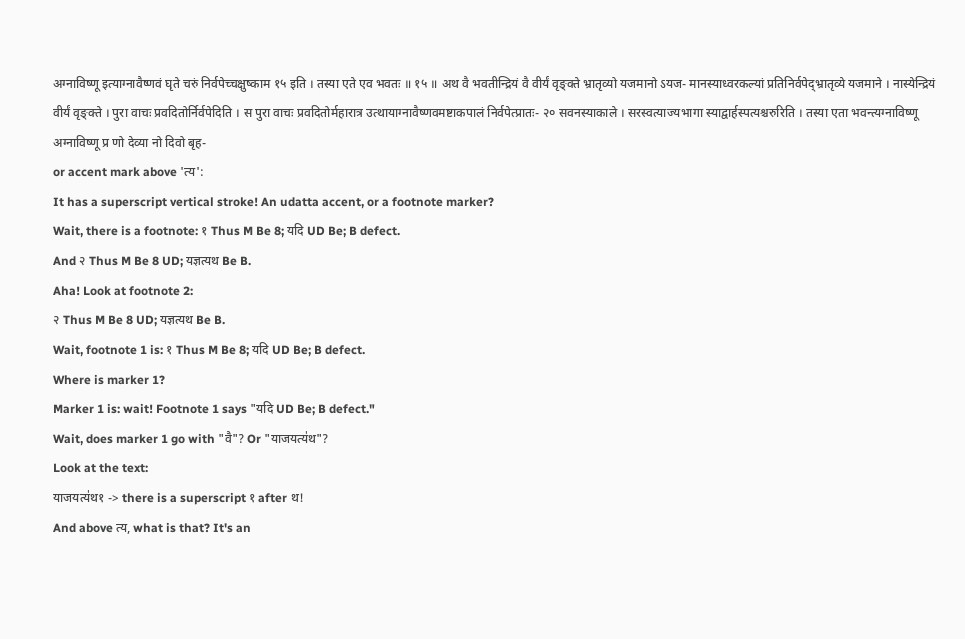अग्नाविष्णू इत्याग्नावैष्णवं घृते चरुं निर्वपेच्चक्षुष्काम १५ इति । तस्या एते एव भवतः ॥ १५ ॥ अथ वै भवतीन्द्रियं वै वीर्यं वृङ्क्ते भ्रातृव्यो यजमानो ऽयज- मानस्याध्वरकल्यां प्रतिनिर्वपेद्भ्रातृव्ये यजमाने । नास्येन्द्रियं वीर्यं वृङ्क्ते । पुरा वाचः प्रवदितोर्निर्वपेदिति । स पुरा वाचः प्रवदितोर्महारात्र उत्थायाग्नावैष्णवमष्टाकपालं निर्वपेत्प्रातः- २० सवनस्याकाले । सरस्वत्याज्यभागा स्याद्वार्हस्पत्यश्चरुरिति । तस्या एता भवन्त्यग्नाविष्णू अग्नाविष्णू प्र णो देव्या नो दिवो बृह-
or accent mark above 'त्य':
It has a superscript vertical stroke! An udatta accent, or a footnote marker?
Wait, there is a footnote: १ Thus M Be 8; यदि UD Be; B defect.
And २ Thus M Be 8 UD; यज्ञत्यथ Be B.
Aha! Look at footnote 2:
२ Thus M Be 8 UD; यज्ञत्यथ Be B.
Wait, footnote 1 is: १ Thus M Be 8; यदि UD Be; B defect.
Where is marker 1?
Marker 1 is: wait! Footnote 1 says "यदि UD Be; B defect."
Wait, does marker 1 go with "वै"? Or "याजयत्य॑थ"?
Look at the text:
याजयत्य॑थ१ -> there is a superscript १ after थ!
And above त्य, what is that? It's an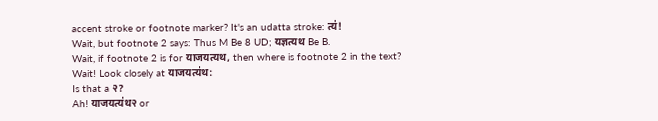accent stroke or footnote marker? It's an udatta stroke: त्य॑!
Wait, but footnote 2 says: Thus M Be 8 UD; यज्ञत्यथ Be B.
Wait, if footnote 2 is for याजयत्यथ, then where is footnote 2 in the text?
Wait! Look closely at याजयत्य॑थ:
Is that a २?
Ah! याजयत्य॑थ२ or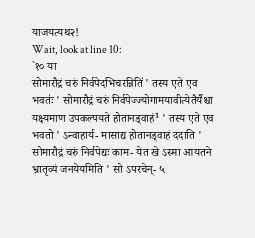याजयत्यथ२!
Wait, look at line 10:
`१० या
सोमारौद्रं चरुं निर्वपेदभिचरन्निति॑ ' तस्य एते एव भवतः॑ ' सोमारौद्रं चरुं निर्वपेज्ज्योगामयावीत्येतैर्यैश्चा यक्ष्यमाण उपकल्पयते होतानड्वाहं¹ ' तस्य एते एव भवतो ' ऽन्वाहार्य- मासाद्य होतानड्वाहं ददाति ' सोमारौद्रं चरुं निर्वपेद्यः काम- येत खे ऽस्मा आयतने भ्रातृव्यं जनयेयमिति ' सो ऽपरचेन्- ५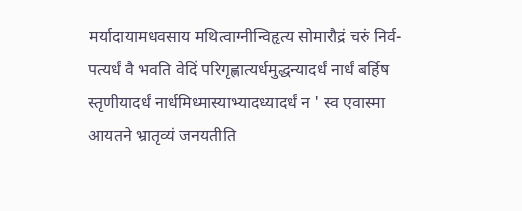मर्यादायामधवसाय मथित्वाग्नीन्विहृत्य सोमारौद्रं चरुं निर्व- पत्यर्धं वै भवति वेदिं परिगृह्णात्यर्धमुद्धन्यादर्धं नार्धं बर्हिष स्तृणीयादर्धं नार्धमिध्मास्याभ्यादध्यादर्धं न ' स्व एवास्मा आयतने भ्रातृव्यं जनयतीति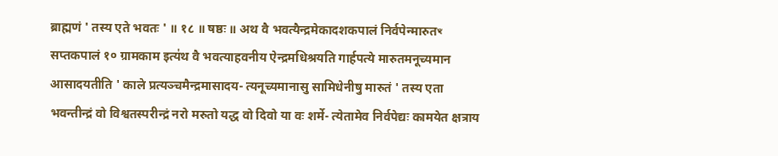ब्राह्मणं ' तस्य एते भवतः ' ॥ १८ ॥ षष्ठः ॥ अथ वै भवत्यैन्द्रमेकादशकपालं निर्वपेन्मारुतꣳ सप्तकपालं १० ग्रामकाम इत्य॑थ वै भवत्याहवनीय ऐन्द्रमधिश्रयति गार्हपत्ये मारुतमनूच्यमान आसादयतीति ' काले प्रत्यञ्चमैन्द्रमासादय- त्यनूच्यमानासु सामिधेनीषु मारुतं ' तस्य एता भवन्तीन्द्रं वो विश्वतस्परीन्द्रं नरो मरुतो यद्ध वो दिवो या वः शर्मे- त्येतामेव निर्वपेद्यः कामयेत क्षत्राय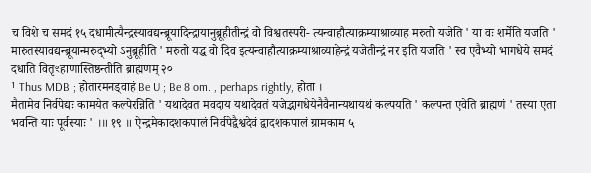च विशे च समदं १५ दधामीत्यैन्द्रस्यावद्यन्ब्रूयादिन्द्रायानुब्रूहीतीन्द्रं वो विश्वतस्परी- त्यन्वाहौत्याक्रम्याश्राव्याह मरुतो यजेति ' या वः शर्मेति यजति ' मारुतस्यावद्यन्ब्रूयान्मरुद्भ्यो ऽनुब्रूहीति ' मरुतो यद्ध वो दिव इत्यन्वाहौत्याक्रम्याश्राव्याहेन्द्रं यजेतीन्द्रं नर इति यजति ' स्व एवैभ्यो भागधेये समदं दधाति वितृꣳहाणास्तिष्ठन्तीति ब्राह्मणम् २०
¹ Thus MDB ; होतारमनड्वाहं Be U ; Be 8 om. , perhaps rightly, होता ।
मैतामेव निर्वपेद्यः कामयेत कल्पेरन्निति ' यथादेवत मवदाय यथादेवतं यजेद्भागधेयेनैवैनान्यथायथं कल्पयति ' कल्पन्त एवेति ब्राह्मणं ' तस्या एता भवन्ति याः पूर्वस्याः ' ।॥ १९ ॥ ऐन्द्रमेकादशकपालं निर्वपेद्वैश्वदेवं द्वादशकपालं ग्रामकाम ५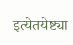इत्येतयेष्ट्या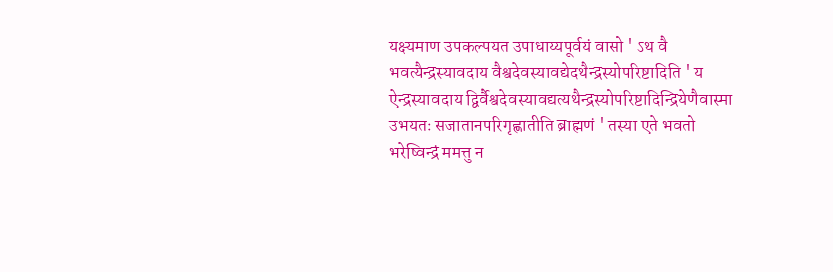यक्ष्यमाण उपकल्पयत उपाधाय्यपूर्वयं वासो ' ऽथ वै भवत्यैन्द्रस्यावदाय वैश्वदेवस्यावद्येदथैन्द्रस्योपरिष्टादिति ' य ऐन्द्रस्यावदाय द्विर्वैश्वदेवस्यावद्यत्यथैन्द्रस्योपरिष्टादिन्द्रियेणैवास्मा उभयतः सजातानपरिगृह्णातीति ब्राह्मणं ' तस्या एते भवतो भरेष्विन्द्रं ममत्तु न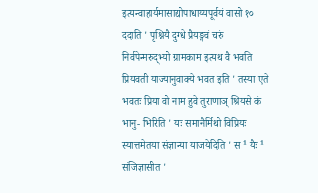इत्यन्वाहार्यमासाद्योपाधाय्यपूर्वयं वासो १० ददाति ' पृश्नियै दुग्धे प्रैयङ्गवं चरुं निर्वपेन्मरुद्भ्यो ग्रामकाम इत्यथ वै भवति प्रियवती याज्यानुवाक्ये भवत इति ' तस्या एते भवतः प्रिया वो नाम हुवे तुराणाञ् श्रियसे कं भानु- भिरिति ' यः समानैर्मिथो विप्रियः स्यात्तमेतया संज्ञान्या याजयेदिति ' स ¹ यैः ¹ संजिज्ञासीत '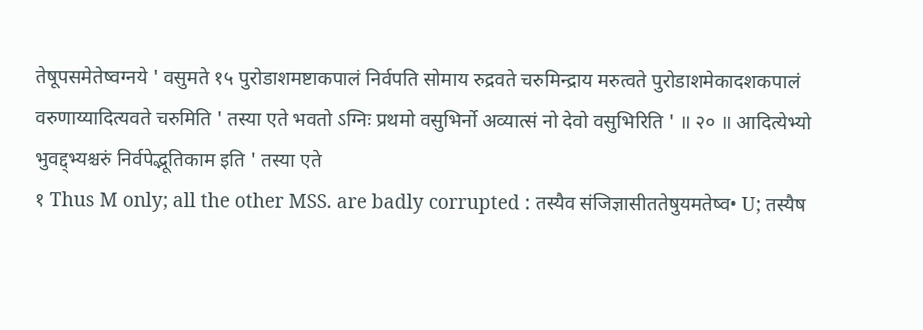तेषूपसमेतेष्वग्नये ' वसुमते १५ पुरोडाशमष्टाकपालं निर्वपति सोमाय रुद्रवते चरुमिन्द्राय मरुत्वते पुरोडाशमेकादशकपालं वरुणाय्यादित्यवते चरुमिति ' तस्या एते भवतो ऽग्निः प्रथमो वसुभिर्नो अव्यात्सं नो देवो वसुभिरिति ' ॥ २० ॥ आदित्येभ्यो भुवद्द्भ्यश्चरुं निर्वपेद्भूतिकाम इति ' तस्या एते
१ Thus M only; all the other MSS. are badly corrupted : तस्यैव संजिज्ञासीततेषुयमतेष्व• U; तस्यैष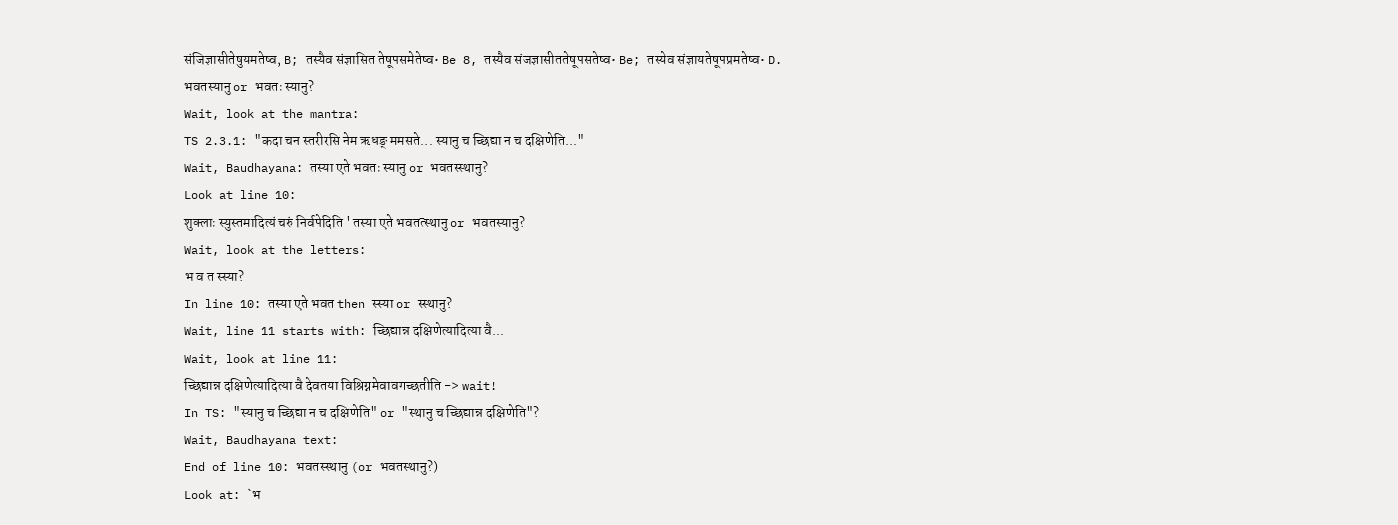संजिज्ञासीतेषुयमतेष्व, B; तस्यैव संज्ञासित तेषूपसमेतेष्व• Be 8, तस्यैव संजज्ञासीततेषूपसतेष्व• Be; तस्येव संज्ञायतेषूपप्रमतेष्व• D.
भवतस्यानु or भवतः स्यानु?
Wait, look at the mantra:
TS 2.3.1: "कदा चन स्तरीरसि नेम ऋधङ् ममसते... स्यानु च च्छिद्या न च दक्षिणेति..."
Wait, Baudhayana: तस्या एते भवतः स्यानु or भवतस्स्थानु?
Look at line 10:
शुक्लाः स्युस्तमादित्यं चरुं निर्वपेदिति ' तस्या एते भवतत्स्थानु or भवतस्यानु?
Wait, look at the letters:
भ व त स्स्या?
In line 10: तस्या एते भवत then स्स्या or स्स्थानु?
Wait, line 11 starts with: च्छिद्यान्न दक्षिणेत्यादित्या वै...
Wait, look at line 11:
च्छिद्यान्न दक्षिणेत्यादित्या वै देवतया विश्रिग्नमेवावगच्छतीति -> wait!
In TS: "स्यानु च च्छिद्या न च दक्षिणेति" or "स्थानु च च्छिद्यान्न दक्षिणेति"?
Wait, Baudhayana text:
End of line 10: भवतस्स्थानु (or भवतस्थानु?)
Look at: `भ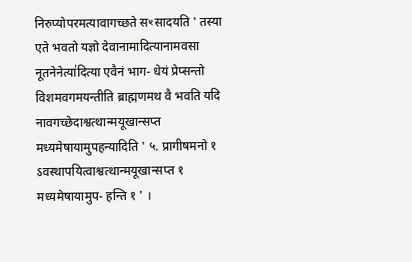निरुप्योपरमत्यावागच्छते सꣳसादयति ' तस्या एते भवतो यज्ञो देवानामादित्यानामवसा नूतनेनेत्या॑दित्या एवैनं भाग- धेयं प्रेप्सन्तो विशमवगमयन्तीति ब्राह्मणमथ वै भवति यदि नावगच्छेदाश्वत्थान्मयूखान्सप्त मध्यमेषायामुपहन्यादिति ' ५. प्रागीषमनो १ ऽवस्थापयित्वाश्वत्थान्मयूखान्सप्त १ मध्यमेषायामुप- हन्ति १ ' ।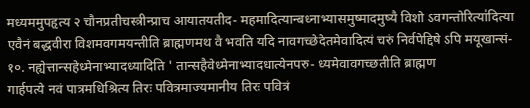मध्यममुपहृत्य २ चौनप्रतीचस्त्रीन्प्राच आयातयतीद- महमादित्यान्बध्नाभ्यासमुष्मादमुष्यै विशो ऽवगन्तोरित्या॑दित्या एवैनं बद्धवीरा विशमवगमयन्तीति ब्राह्मणमथ वै भवति यदि नावगच्छेदेतमेवादित्यं चरुं निर्वपेद्दिषे ऽपि मयूखान्सं- १०. नह्येत्तान्सहेध्मेनाभ्यादध्यादिति ' तान्सहैवेध्मेनाभ्यादधात्येनपरु- ध्यमेवावगच्छतीति ब्राह्मण
गार्हपत्ये नवं पात्रमधिश्रित्य तिरः पवित्रमाज्यमानीय तिरः पवित्रं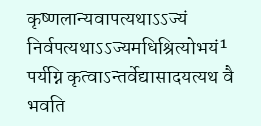कृष्णलान्यवापत्यथाऽऽज्यं निर्वपत्यथाऽऽज्यमधिश्रित्योभयं¹ पर्यग्नि कृत्वाऽन्तर्वेद्यासादयत्यथ वै भवति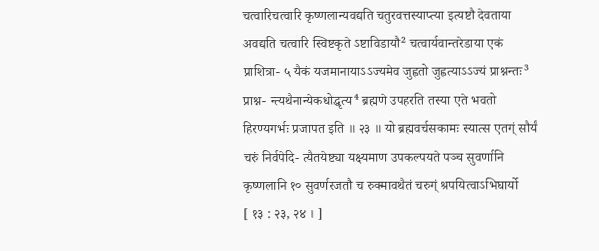चत्वारिचत्वारि कृष्णलान्यवद्यति चतुरवत्तस्याप्त्या इत्यष्टौ देवताया अवद्यति चत्वारि स्विष्टकृते ऽष्टाविडायौ² चत्वार्यवान्तरेडाया एकं प्राशित्रा- ५ यैकं यजमानायाऽऽज्यमेव जुह्वतो जुह्वत्याऽऽज्यं प्राश्नन्तः³ प्राश्न- न्त्यथैनान्येकधोद्धृत्य⁴ ब्रह्मणे उपहरति तस्या एते भवतो हिरण्यगर्भः प्रजापत इति ॥ २३ ॥ यो ब्रह्मवर्चसकामः स्यात्स एतग्ं सौर्यं चरुं निर्वपेदि- त्यैतयेष्ट्या यक्ष्यमाण उपकल्पयते पञ्च सुवर्णानि कृष्णलानि १० सुवर्णरजतौ च रुक्मावथैतं चरुग्ं श्रपयित्वाऽभिघार्यो
[ १३ : २३, २४ । ]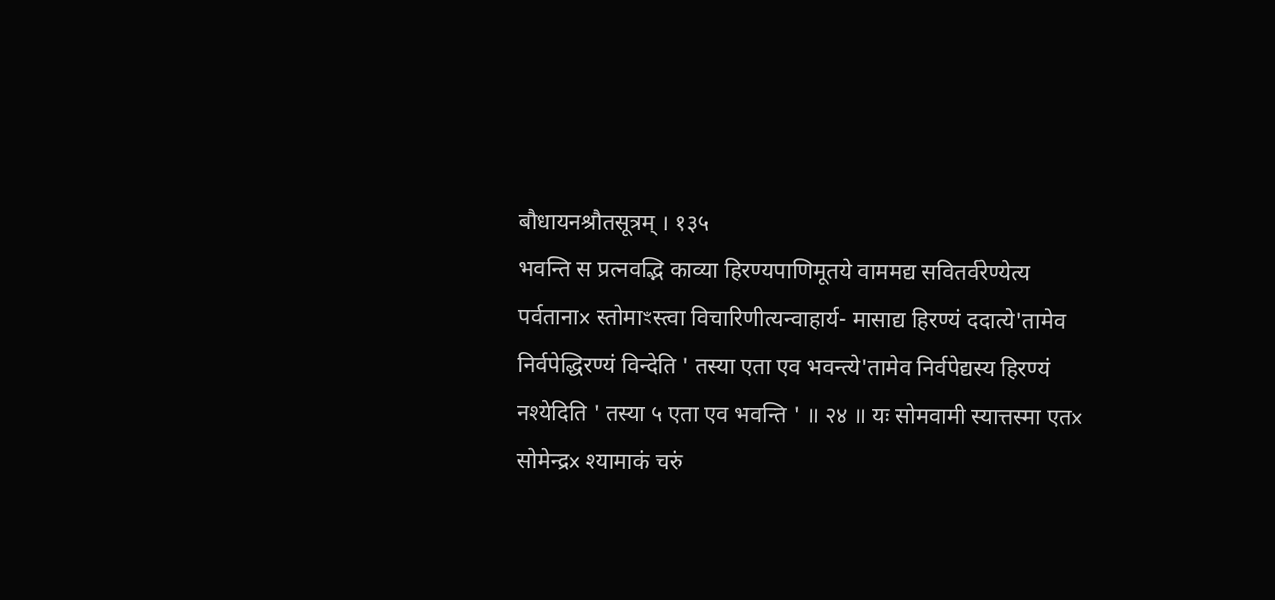बौधायनश्रौतसूत्रम् । १३५
भवन्ति स प्रत्नवद्भि काव्या हिरण्यपाणिमूतये वाममद्य सवितर्वरेण्येत्य पर्वतानाᳵ स्तोमाꣳस्त्वा विचारिणीत्यन्वाहार्य- मासाद्य हिरण्यं ददात्ये'तामेव निर्वपेद्धिरण्यं विन्देति ' तस्या एता एव भवन्त्ये'तामेव निर्वपेद्यस्य हिरण्यं नश्येदिति ' तस्या ५ एता एव भवन्ति ' ॥ २४ ॥ यः सोमवामी स्यात्तस्मा एतᳵ सोमेन्द्रᳵ श्यामाकं चरुं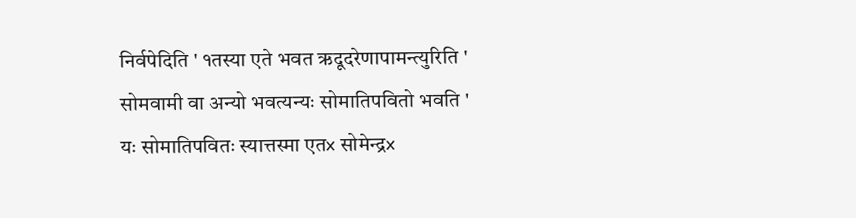निर्वपेदिति ' १तस्या एते भवत ऋदूदरेणापामन्त्युरिति ' सोमवामी वा अन्यो भवत्यन्यः सोमातिपवितो भवति ' यः सोमातिपवितः स्यात्तस्मा एतᳵ सोमेन्द्रᳵ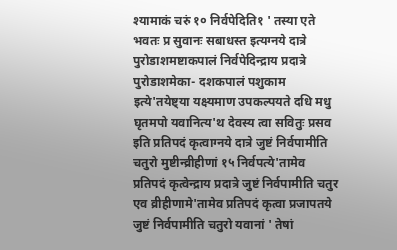श्यामाकं चरुं १० निर्वपेदिति१ ' तस्या एते भवतः प्र सुवानः सबाधस्त इत्यग्नये दात्रे पुरोडाशमष्टाकपालं निर्वपेदिन्द्राय प्रदात्रे पुरोडाशमेका- दशकपालं पशुकाम इत्ये'तयेष्ट्या यक्ष्यमाण उपकल्पयते दधि मधु घृतमपो यवानित्य'थ देवस्य त्वा सवितुः प्रसव इति प्रतिपदं कृत्वाग्नये दात्रे जुष्टं निर्वपामीति चतुरो मुष्टीन्व्रीहीणां १५ निर्वपत्ये'तामेव प्रतिपदं कृत्वेन्द्राय प्रदात्रे जुष्टं निर्वपामीति चतुर एव व्रीहीणामे'तामेव प्रतिपदं कृत्वा प्रजापतये जुष्टं निर्वपामीति चतुरो यवानां ' तेषां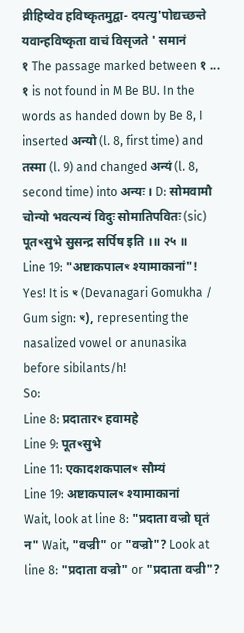व्रीहिष्वेव हविष्कृतमुद्वा- दयत्यु'पोद्यच्छन्ते यवान्हविष्कृता वाचं विसृजते ' समानं
१ The passage marked between १ ... १ is not found in M Be BU. In the words as handed down by Be 8, I inserted अन्यो (l. 8, first time) and तस्मा (l. 9) and changed अन्यं (l. 8, second time) into अन्यः । D: सोमवामौ चोन्यो भवत्यन्यं विदुः सोमातिपवितः (sic)
पूतꣳसुभे सुसन्द्र सर्पिष इति ।॥ २५ ॥
Line 19: "अष्टाकपालꣳ श्यामाकानां"!
Yes! It is ꣳ (Devanagari Gomukha / Gum sign: ꣳ), representing the nasalized vowel or anunasika before sibilants/h!
So:
Line 8: प्रदातारꣳ हवामहे
Line 9: पूतꣳसुभे
Line 11: एकादशकपालꣳ सौम्यं
Line 19: अष्टाकपालꣳ श्यामाकानां
Wait, look at line 8: "प्रदाता वज्रो घृतं न" Wait, "वज्री" or "वज्रो"? Look at line 8: "प्रदाता वज्रो" or "प्रदाता वज्री"?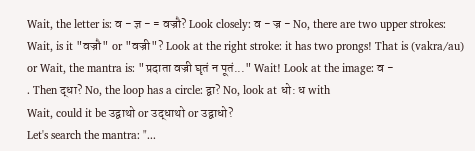Wait, the letter is: व - ज्ञ - = वज्रौ? Look closely: व - ज्र - No, there are two upper strokes: Wait, is it "वज्रौ" or "वज्री"? Look at the right stroke: it has two prongs! That is (vakra/au) or Wait, the mantra is: "प्रदाता वज्री घृतं न पूतं..." Wait! Look at the image: व -
. Then द्धा? No, the loop has a circle: द्वा? No, look at धो: ध with
Wait, could it be उद्वाथो or उद्धाथो or उद्वाधो?
Let's search the mantra: "...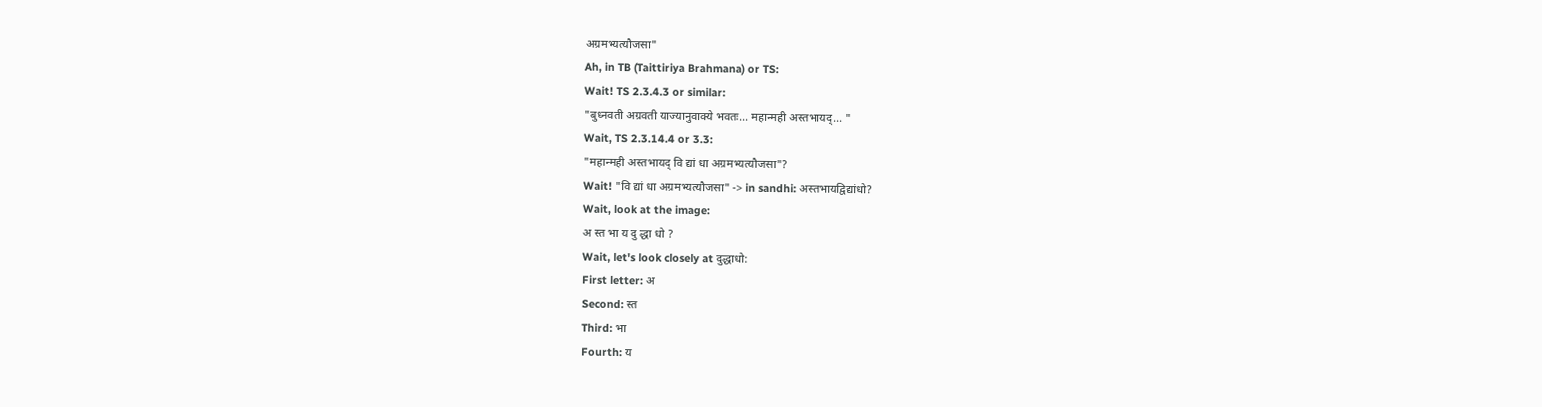अग्रमभ्यत्यौजसा"
Ah, in TB (Taittiriya Brahmana) or TS:
Wait! TS 2.3.4.3 or similar:
"बुध्नवती अग्रवती याज्यानुवाक्ये भवतः... महान्मही अस्तभायद्... "
Wait, TS 2.3.14.4 or 3.3:
"महान्मही अस्तभायद् वि द्यां धा अग्रमभ्यत्यौजसा"?
Wait! "वि द्यां धा अग्रमभ्यत्यौजसा" -> in sandhi: अस्तभायद्विद्यांधो?
Wait, look at the image:
अ स्त भा य दु द्धा धो ?
Wait, let's look closely at दुद्धाधो:
First letter: अ
Second: स्त
Third: भा
Fourth: य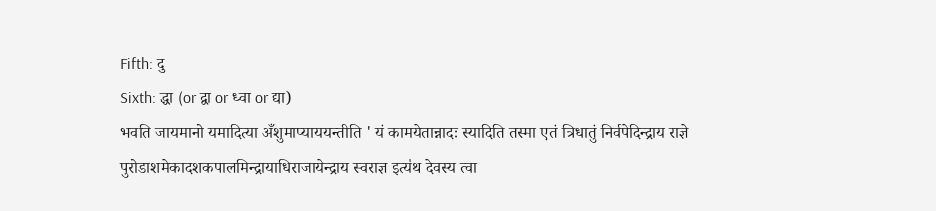Fifth: दु
Sixth: द्धा (or द्वा or ध्वा or द्या)
भवति जायमानो यमादित्या अँशुमाप्याययन्तीति ' यं कामयेतान्नादः स्यादिति तस्मा एतं त्रिधातुं निर्वपेदिन्द्राय राज्ञे पुरोडाशमेकादशकपालमिन्द्रायाधिराजायेन्द्राय स्वराज्ञ इत्य॑थ देवस्य त्वा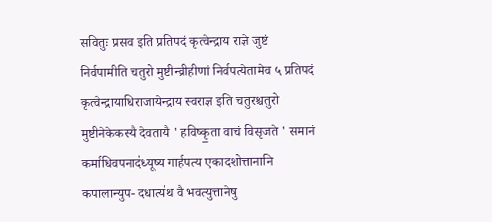सवितुः प्रसव इति प्रतिपदं कृत्वेन्द्राय राज्ञे जुष्टं निर्वपामीति चतुरो मुष्टीन्व्रीहीणां निर्वपत्येतामेव ५ प्रतिपदं कृत्वेन्द्रायाधिराजायेन्द्राय स्वराज्ञ इति चतुरश्चतुरो मुष्टीनेकेकस्यै देवतायै ' हविष्कृ॒ता वाचं विसृजते ' समानं कर्माधिवपनाद॑ध्यूष्य गार्हपत्य एकादशोत्तानानि कपालान्युप- दधात्य॑थ वै भवत्युत्तानेषु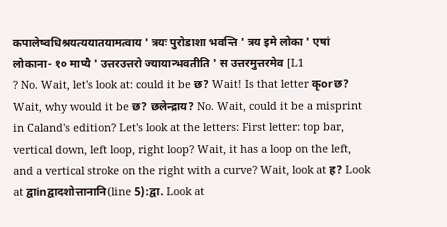कपालेष्वधिश्रयत्ययातयामत्वाय ' त्रयः पुरोडाशा भवन्ति ' त्रय इमे लोका ' एषां लोकाना- १० माप्यै ' उत्तरउत्तरो ज्यायान्भवतीति ' स उत्तरमुत्तरमेव [L1
? No. Wait, let's look at: could it be छ? Wait! Is that letter कृorछ? Wait, why would it be छ? छलेन्द्राय? No. Wait, could it be a misprint in Caland's edition? Let's look at the letters: First letter: top bar, vertical down, left loop, right loop? Wait, it has a loop on the left, and a vertical stroke on the right with a curve? Wait, look at ह? Look at द्वाinद्वादशोत्तानानि(line 5):द्वा. Look at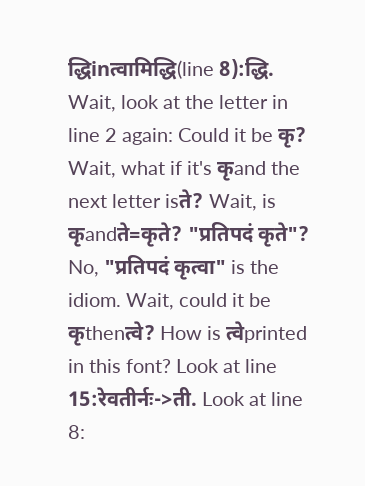द्धिinत्वामिद्धि(line 8):द्धि. Wait, look at the letter in line 2 again: Could it be कृ? Wait, what if it's कृand the next letter isते? Wait, is कृandते=कृते? "प्रतिपदं कृते"? No, "प्रतिपदं कृत्वा" is the idiom. Wait, could it be कृthenत्वे? How is त्वेprinted in this font? Look at line 15:रेवतीर्नः->ती. Look at line 8: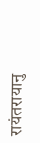रायंतरायानु